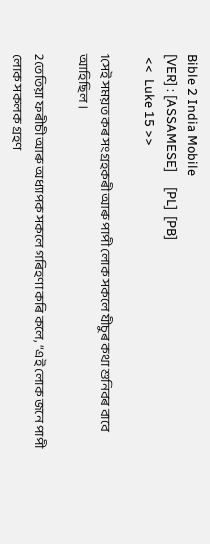Bible 2 India Mobile
[VER] : [ASSAMESE]     [PL]  [PB]
 <<  Luke 15 >>

1সেই সময়ত কৰ সংগ্রহকৰী আৰু পাপী লোক সকলে যীচুৰ কথা শুনিবৰ বাবে আহিছিল ।

2তেতিয়া ফৰীচী আৰু অধ্যাপক সকলে গৰিহণা কৰি কলে, “এই লোক জনে পাপী লোক সকলক গ্ৰহণ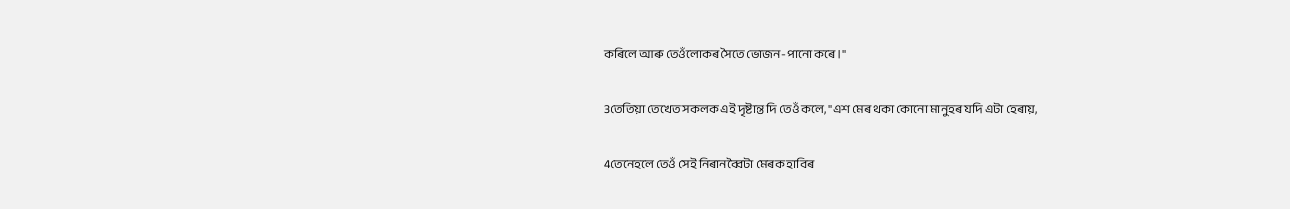কৰিলে আৰু তেওঁলোকৰ সৈতে ভোজন-পানো কৰে।"

3তেতিয়া তেখেত সকলক এই দৃষ্টান্ত দি তেওঁ কলে, "এশ মেৰ থকা কোনো মানুহৰ যদি এটা হেৰায়,

4তেনেহলে তেওঁ সেই নিৰানব্বৈটা মেৰক হাবিৰ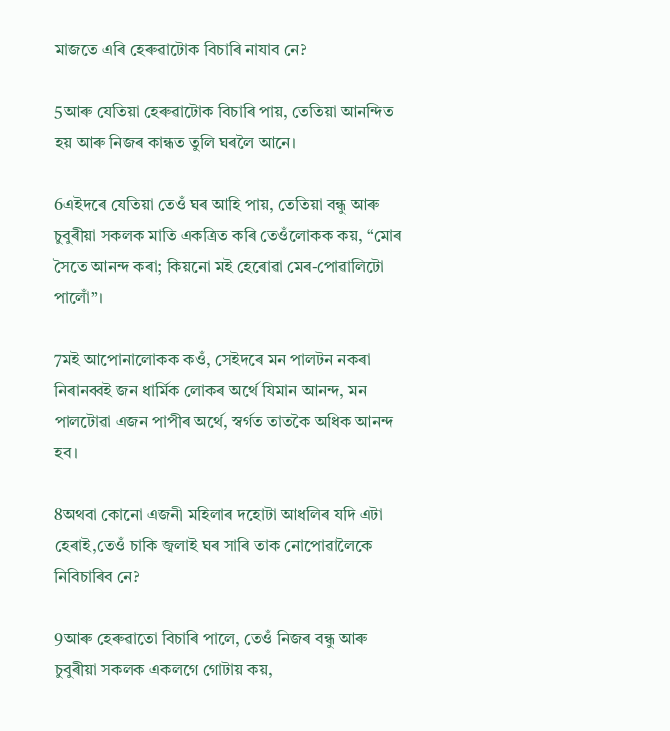মাজতে এৰি হেৰুৱাটোক বিচাৰি নাযাব নে?

5আৰু যেতিয়া হেৰুৱাটোক বিচাৰি পায়, তেতিয়া আনন্দিত হয় আৰু নিজৰ কান্ধত তুলি ঘৰলৈ আনে।

6এইদৰে যেতিয়া তেওঁ ঘৰ আহি পায়, তেতিয়া বন্ধু আৰু চুবুৰীয়া সকলক মাতি একত্ৰিত কৰি তেওঁলোকক কয়, “মোৰ সৈতে আনন্দ কৰা; কিয়নো মই হেৰোৱা মেৰ-পোৱালিটো পালোঁ”।

7মই আপোনালোকক কওঁ, সেইদৰে মন পালটন নকৰা নিৰানব্বই জন ধার্মিক লোকৰ অর্থে যিমান আনন্দ, মন পালটোৱা এজন পাপীৰ অর্থে, স্বর্গত তাতকৈ অধিক আনন্দ হব।

8অথবা কোনো এজনী মহিলাৰ দহোটা আধলিৰ যদি এটা হেৰাই,তেওঁ চাকি জ্বলাই ঘৰ সাৰি তাক নোপোৱালৈকে নিবিচাৰিব নে?

9আৰু হেৰুৱাতো বিচাৰি পালে, তেওঁ নিজৰ বন্ধু আৰু চুবুৰীয়া সকলক একলগে গোটায় কয়,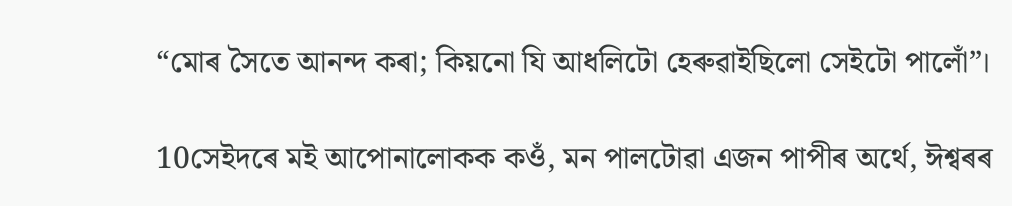“মোৰ সৈতে আনন্দ কৰা; কিয়নো যি আধলিটো হেৰুৱাইছিলো সেইটো পালোঁ”।

10সেইদৰে মই আপোনালোকক কওঁ, মন পালটোৱা এজন পাপীৰ অর্থে, ঈশ্বৰৰ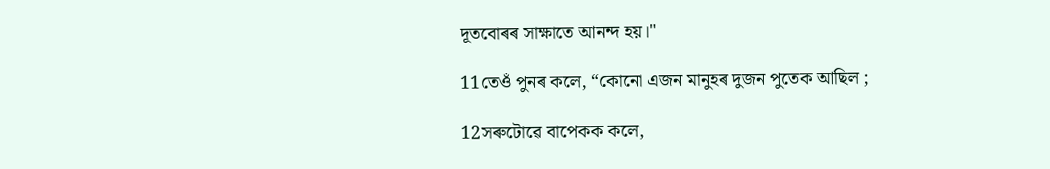দূতবোৰৰ সাক্ষাতে আনন্দ হয়।"

11তেওঁ পুনৰ কলে, “কোনো এজন মানুহৰ দুজন পুতেক আছিল ;

12সৰুটোৱে বাপেকক কলে,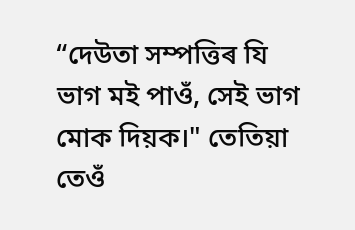“দেউতা সম্পত্তিৰ যি ভাগ মই পাওঁ, সেই ভাগ মোক দিয়ক।" তেতিয়া তেওঁ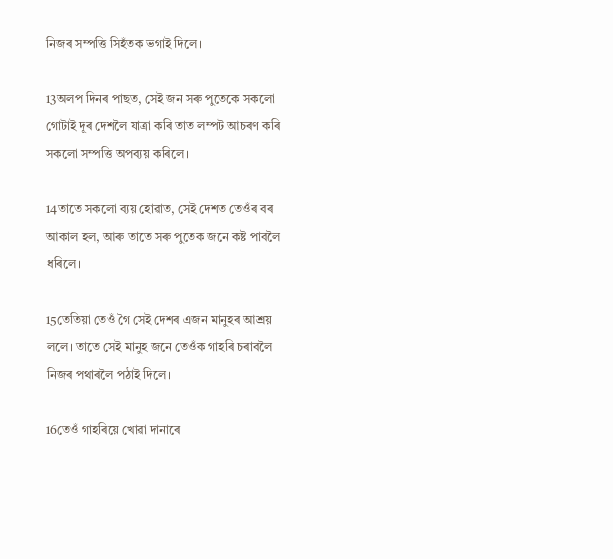নিজৰ সম্পত্তি সিহঁতক ভগাই দিলে।

13অলপ দিনৰ পাছত, সেই জন সৰু পুতেকে সকলো গোটাই দূৰ দেশলৈ যাত্ৰা কৰি তাত লম্পট আচৰণ কৰি সকলো সম্পত্তি অপব্যয় কৰিলে।

14তাতে সকলো ব্যয় হোৱাত, সেই দেশত তেওঁৰ বৰ আকাল হল, আৰু তাতে সৰু পুতেক জনে কষ্ট পাবলৈ ধৰিলে।

15তেতিয়া তেওঁ গৈ সেই দেশৰ এজন মানুহৰ আশ্ৰয় ললে। তাতে সেই মানুহ জনে তেওঁক গাহৰি চৰাবলৈ নিজৰ পথাৰলৈ পঠাই দিলে।

16তেওঁ গাহৰিয়ে খোৱা দানাৰে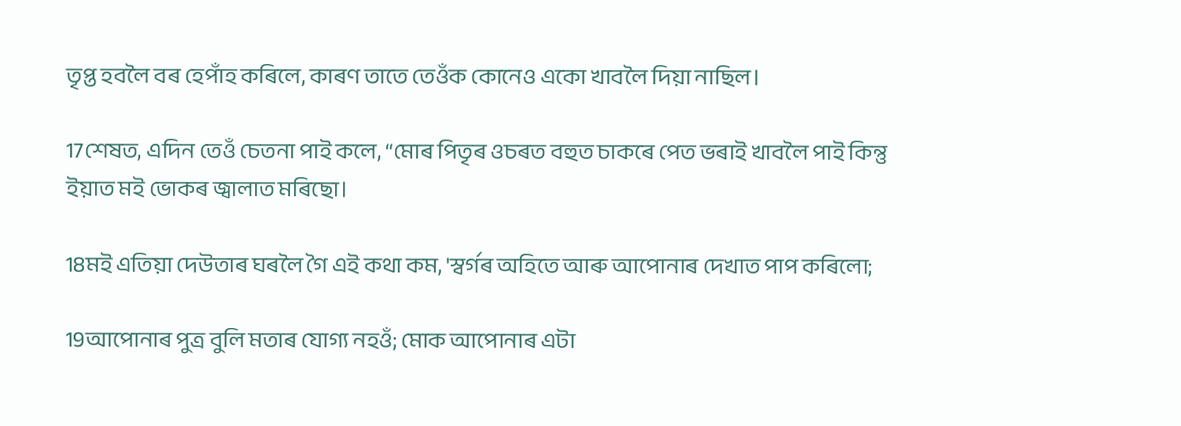তৃপ্ত হবলৈ বৰ হেপাঁহ কৰিলে, কাৰণ তাতে তেওঁক কোনেও একো খাবলৈ দিয়া নাছিল।

17শেষত, এদিন তেওঁ চেতনা পাই কলে, “মোৰ পিতৃৰ ওচৰত বহুত চাকৰে পেত ভৰাই খাবলৈ পাই কিন্তু ইয়াত মই ভোকৰ জ্বালাত মৰিছো।

18মই এতিয়া দেউতাৰ ঘৰলৈ গৈ এই কথা কম, 'স্বর্গৰ অহিতে আৰু আপোনাৰ দেখাত পাপ কৰিলো;

19আপোনাৰ পুত্ৰ বুলি মতাৰ যোগ্য নহওঁ; মোক আপোনাৰ এটা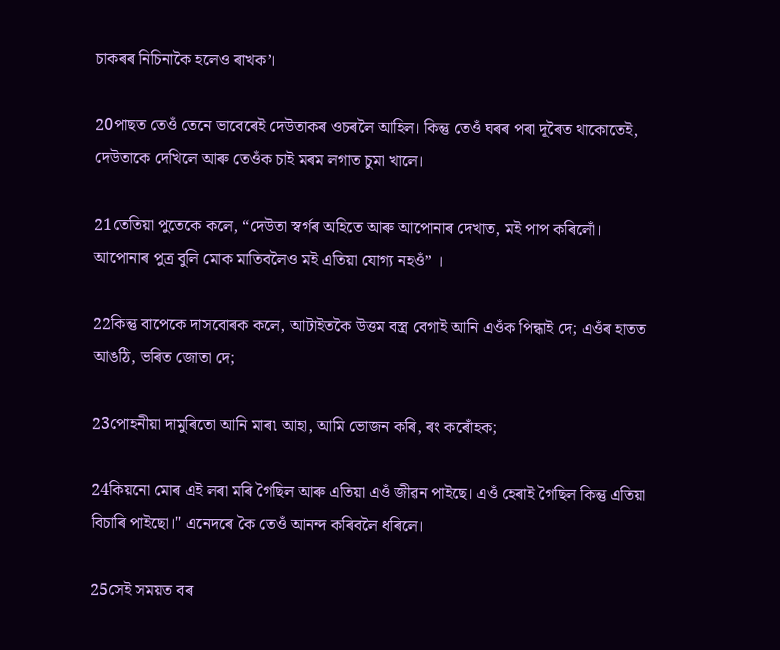চাকৰৰ নিচিনাকৈ হলেও ৰাখক’।

20পাছত তেওঁ তেনে ভাবেৰেই দেউতাকৰ ওচৰলৈ আহিল। কিন্তু তেওঁ ঘৰৰ পৰা দূৰৈত থাকোতেই, দেউতাকে দেখিলে আৰু তেওঁক চাই মৰম লগাত চুমা খালে।

21তেতিয়া পুতেকে কলে, “দেউতা স্বর্গৰ অহিতে আৰু আপোনাৰ দেখাত, মই পাপ কৰিলোঁ। আপোনাৰ পুত্ৰ বুলি মোক মাতিবলৈও মই এতিয়া যোগ্য নহওঁ” ।

22কিন্তু বাপেকে দাসবোৰক কলে, আটাইতকৈ উত্তম বস্ত্ৰ বেগাই আনি এওঁক পিন্ধাই দে; এওঁৰ হাতত আঙঠি, ভৰিত জোতা দে;

23পোহনীয়া দামুৰিতো আনি মাৰ৷ আহা, আমি ভোজন কৰি, ৰং কৰোঁহক;

24কিয়নো মোৰ এই লৰা মৰি গৈছিল আৰু এতিয়া এওঁ জীৱন পাইছে। এওঁ হেৰাই গৈছিল কিন্তু এতিয়া বিচাৰি পাইছো।" এনেদৰে কৈ তেওঁ আনন্দ কৰিবলৈ ধৰিলে।

25সেই সময়ত বৰ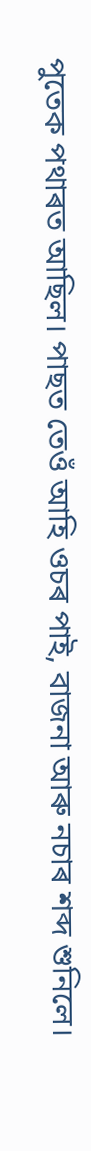পুতেক পথাৰত আছিল। পাছত তেওঁ আহি ওচৰ পাই, বাজনা আৰু নচাৰ শব্দ শুনিলে।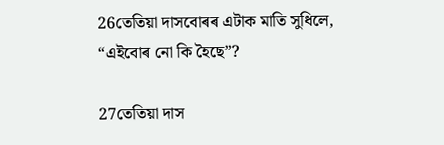26তেতিয়া দাসবোৰৰ এটাক মাতি সুধিলে, “এইবোৰ নো কি হৈছে”?

27তেতিয়া দাস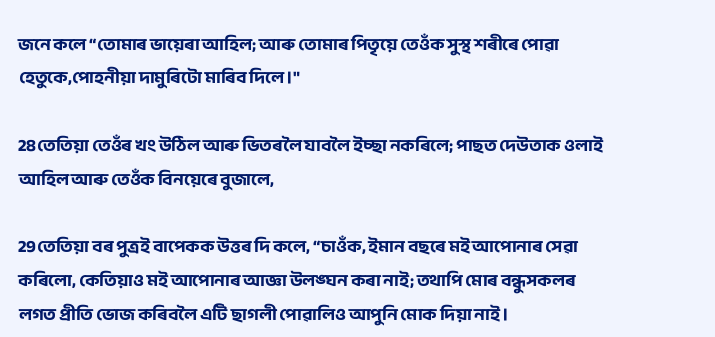জনে কলে “তোমাৰ ভায়েৰা আহিল; আৰু তোমাৰ পিতৃয়ে তেওঁক সুস্থ শৰীৰে পোৱা হেতুকে,পোহনীয়া দামুৰিটো মাৰিব দিলে।"

28তেতিয়া তেওঁৰ খং উঠিল আৰু ভিতৰলৈ যাবলৈ ইচ্ছা নকৰিলে; পাছত দেউতাক ওলাই আহিল আৰু তেওঁক বিনয়েৰে বুজালে,

29তেতিয়া বৰ পুত্ৰই বাপেকক উত্তৰ দি কলে, “চাওঁক, ইমান বছৰে মই আপোনাৰ সেৱা কৰিলো, কেতিয়াও মই আপোনাৰ আজ্ঞা উলঙ্ঘন কৰা নাই; তথাপি মোৰ বন্ধুসকলৰ লগত প্ৰীতি ভোজ কৰিবলৈ এটি ছাগলী পোৱালিও আপুনি মোক দিয়া নাই।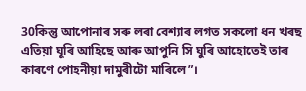30কিন্তু আপোনাৰ সৰু লৰা বেশ্যাৰ লগত সকলো ধন খৰছ এতিয়া ঘূৰি আহিছে আৰু আপুনি সি ঘুৰি আহোতেই তাৰ কাৰণে পোহনীয়া দামুৰীটো মাৰিলে”।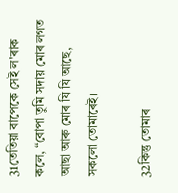31তেতিয়া বাপেকে সেই ল'ৰাক কলে, “বোপা তুমি সদায় মোৰ লগত আছা আৰু মোৰ যি যি আছে, সকলো তোমাৰেই।

32কিন্তু তোমাৰ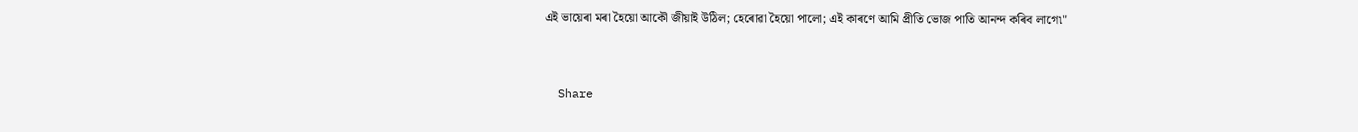এই ভায়েৰা মৰা হৈয়ো আকৌ জীয়াই উঠিল; হেৰোৱা হৈয়ো পালো; এই কাৰণে আমি প্ৰীতি ভোজ পাতি আনন্দ কৰিব লাগে৷"


  Share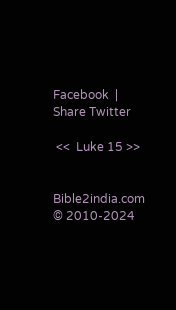Facebook  |  Share Twitter

 <<  Luke 15 >>


Bible2india.com
© 2010-2024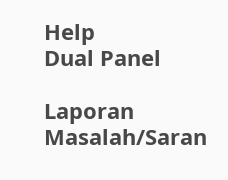Help
Dual Panel

Laporan Masalah/Saran